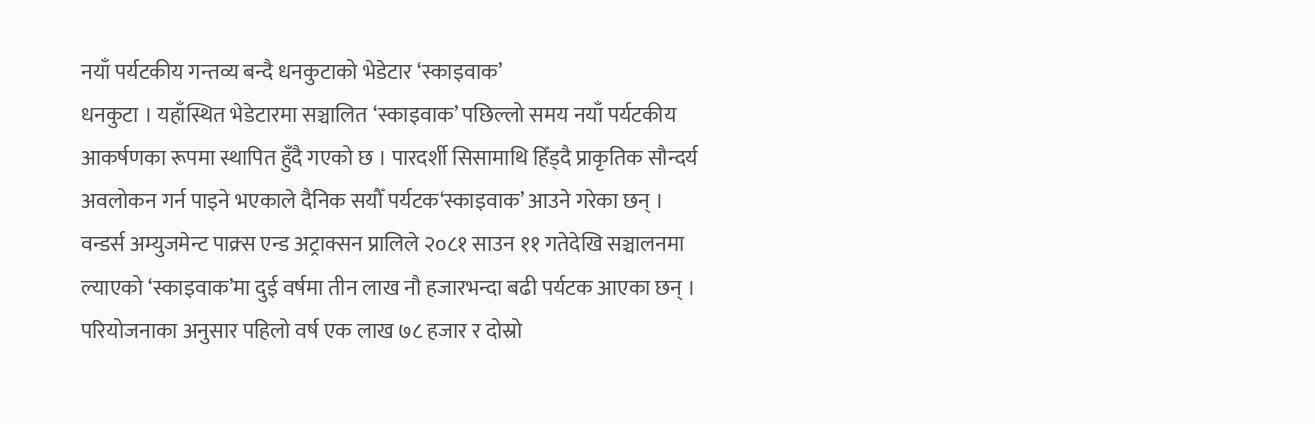नयाँ पर्यटकीय गन्तव्य बन्दै धनकुटाको भेडेटार ‘स्काइवाक’
धनकुटा । यहाँस्थित भेडेटारमा सञ्चालित ‘स्काइवाक’ पछिल्लो समय नयाँ पर्यटकीय आकर्षणका रूपमा स्थापित हुँदै गएको छ । पारदर्शी सिसामाथि हिँड्दै प्राकृतिक सौन्दर्य अवलोकन गर्न पाइने भएकाले दैनिक सयौँ पर्यटक‘स्काइवाक’ आउने गरेका छन् ।
वन्डर्स अम्युजमेन्ट पाक्र्स एन्ड अट्राक्सन प्रालिले २०८१ साउन ११ गतेदेखि सञ्चालनमा ल्याएको ‘स्काइवाक’मा दुई वर्षमा तीन लाख नौ हजारभन्दा बढी पर्यटक आएका छन् । परियोजनाका अनुसार पहिलो वर्ष एक लाख ७८ हजार र दोस्रो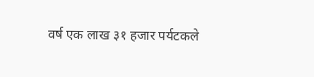वर्ष एक लाख ३१ हजार पर्यटकले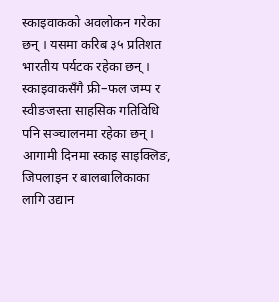स्काइवाकको अवलोकन गरेका छन् । यसमा करिब ३५ प्रतिशत भारतीय पर्यटक रहेका छन् । स्काइवाकसँगै फ्री–फल जम्प र स्वीङजस्ता साहसिक गतिविधि पनि सञ्चालनमा रहेका छन् । आगामी दिनमा स्काइ साइक्लिङ, जिपलाइन र बालबालिकाका लागि उद्यान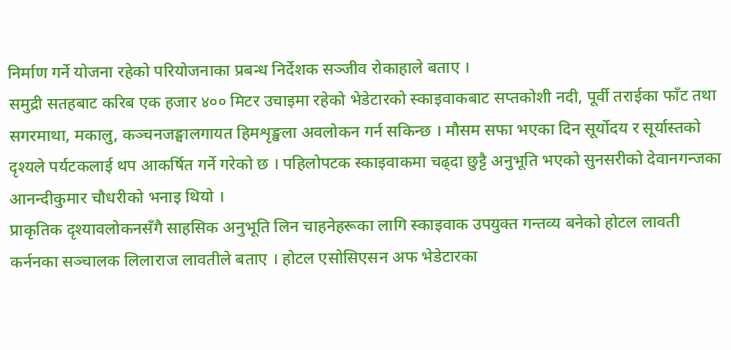निर्माण गर्ने योजना रहेको परियोजनाका प्रबन्ध निर्देशक सञ्जीव रोकाहाले बताए ।
समुद्री सतहबाट करिब एक हजार ४०० मिटर उचाइमा रहेको भेडेटारको स्काइवाकबाट सप्तकोशी नदी, पूर्वी तराईका फाँट तथा सगरमाथा, मकालु, कञ्चनजङ्घालगायत हिमशृङ्खला अवलोकन गर्न सकिन्छ । मौसम सफा भएका दिन सूर्योदय र सूर्यास्तको दृश्यले पर्यटकलाई थप आकर्षित गर्ने गरेको छ । पहिलोपटक स्काइवाकमा चढ्दा छुट्टै अनुभूति भएको सुनसरीको देवानगन्जका आनन्दीकुमार चौधरीको भनाइ थियो ।
प्राकृतिक दृश्यावलोकनसँगै साहसिक अनुभूति लिन चाहनेहरूका लागि स्काइवाक उपयुक्त गन्तव्य बनेको होटल लावती कर्ननका सञ्चालक लिलाराज लावतीले बताए । होटल एसोसिएसन अफ भेडेटारका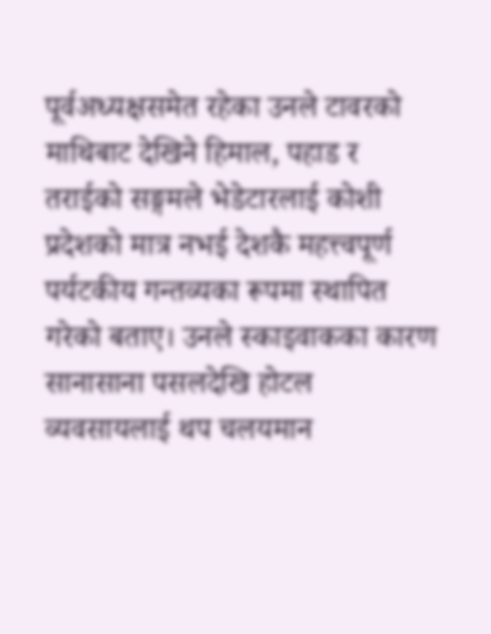पूर्वअध्यक्षसमेत रहेका उनले टावरको माथिबाट देखिने हिमाल, पहाड र तराईको सङ्गमले भेडेटारलाई कोशी प्रदेशको मात्र नभई देशकै महत्त्वपूर्ण पर्यटकीय गन्तव्यका रूपमा स्थापित गरेको बताए। उनले स्काइवाकका कारण सानासाना पसलदेखि होटल व्यवसायलाई थप चलयमान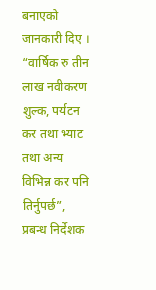बनाएको जानकारी दिए ।
“वार्षिक रु तीन लाख नवीकरण शुल्क, पर्यटन कर तथा भ्याट तथा अन्य विभिन्न कर पनि तिर्नुपर्छ”, प्रबन्ध निर्देशक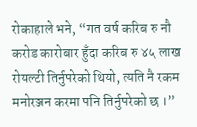रोकाहाले भने, “गत वर्ष करिब रु नौ करोड कारोबार हुँदा करिब रु ४५ लाख रोयल्टी तिर्नुपरेको थियो, त्यति नै रकम मनोरञ्जन करमा पनि तिर्नुपरेको छ ।”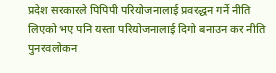प्रदेश सरकारले पिपिपी परियोजनालाई प्रवरद्धन गर्ने नीति लिएको भए पनि यस्ता परियोजनालाई दिगो बनाउन कर नीति पुनरवलोकन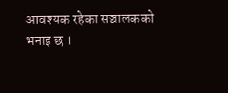आवश्यक रहेका सञ्चालकको भनाइ छ ।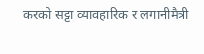करको सट्टा व्यावहारिक र लगानीमैत्री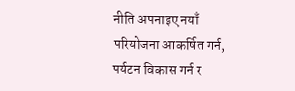नीति अपनाइए नयाँ परियोजना आकर्षित गर्न, पर्यटन विकास गर्न र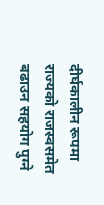दीर्घकालीन रूपमा राज्यको राजस्वसमेत बढाउन सहयोग पुग्ने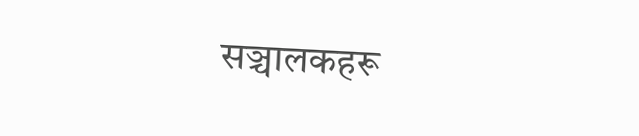सञ्चालकहरू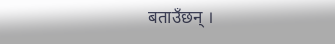बताउँछन् ।